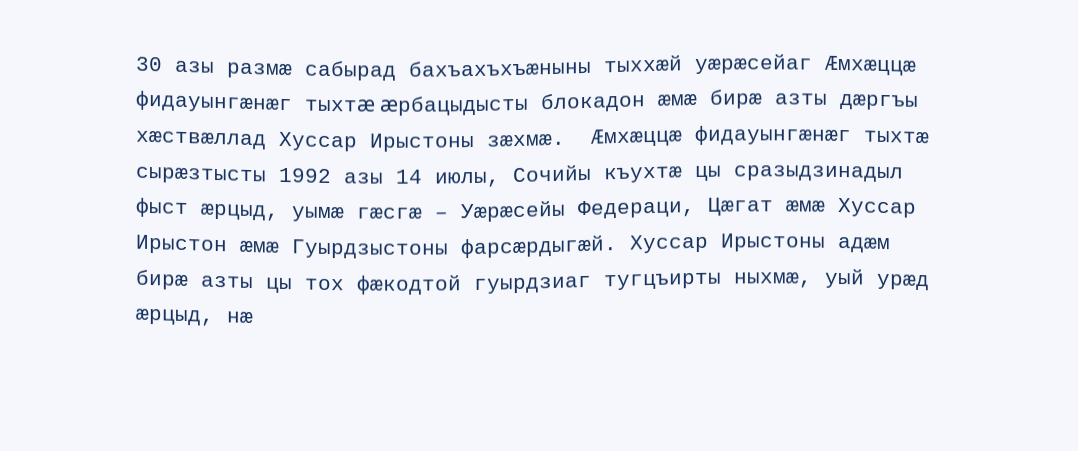30 азы размæ сабырад бахъахъхъæныны тыххæй уæрæсейаг Æмхæццæ фидауынгæнæг тыхтæ æрбацыдысты блокадон æмæ бирæ азты дæргъы хæствæллад Хуссар Ирыстоны зæхмæ.  Æмхæццæ фидауынгæнæг тыхтæ сырæзтысты 1992 азы 14 июлы, Сочийы къухтæ цы сразыдзинадыл фыст æрцыд, уымæ гæсгæ – Уæрæсейы Федераци, Цæгат æмæ Хуссар Ирыстон æмæ Гуырдзыстоны фарсæрдыгæй. Хуссар Ирыстоны адæм бирæ азты цы тох фæкодтой гуырдзиаг тугцъирты ныхмæ, уый урæд æрцыд, нæ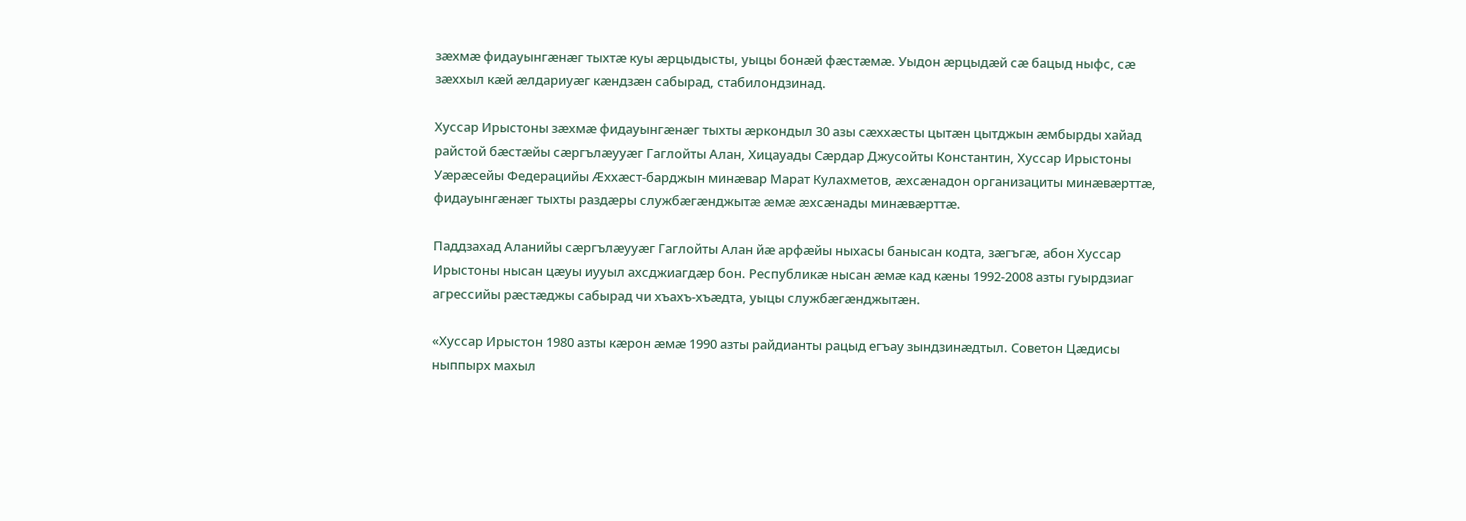зæхмæ фидауынгæнæг тыхтæ куы æрцыдысты, уыцы бонæй фæстæмæ. Уыдон æрцыдæй сæ бацыд ныфс, сæ зæххыл кæй æлдариуæг кæндзæн сабырад, стабилондзинад.

Хуссар Ирыстоны зæхмæ фидауынгæнæг тыхты æркондыл 30 азы сæххæсты цытæн цытджын æмбырды хайад райстой бæстæйы сæргълæууæг Гаглойты Алан, Хицауады Сæрдар Джусойты Константин, Хуссар Ирыстоны Уæрæсейы Федерацийы Æххæст-барджын минæвар Марат Кулахметов, æхсæнадон организациты минæвæрттæ, фидауынгæнæг тыхты раздæры службæгæнджытæ æмæ æхсæнады минæвæрттæ.

Паддзахад Аланийы сæргълæууæг Гаглойты Алан йæ арфæйы ныхасы банысан кодта, зæгъгæ, абон Хуссар Ирыстоны нысан цæуы иууыл ахсджиагдæр бон. Республикæ нысан æмæ кад кæны 1992-2008 азты гуырдзиаг агрессийы рæстæджы сабырад чи хъахъ-хъæдта, уыцы службæгæнджытæн.

«Хуссар Ирыстон 1980 азты кæрон æмæ 1990 азты райдианты рацыд егъау зындзинæдтыл. Советон Цæдисы ныппырх махыл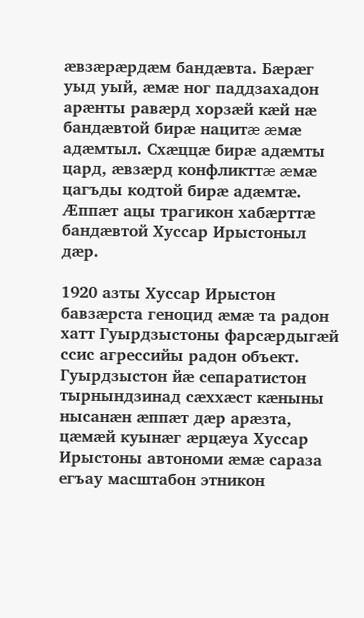æвзæрæрдæм бандæвта. Бæрæг уыд уый, æмæ ног паддзахадон арæнты равæрд хорзæй кæй нæ бандæвтой бирæ нацитæ æмæ адæмтыл. Схæццæ бирæ адæмты цард, æвзæрд конфликттæ æмæ цагъды кодтой бирæ адæмтæ. Æппæт ацы трагикон хабæрттæ бандæвтой Хуссар Ирыстоныл дæр.

1920 азты Хуссар Ирыстон бавзæрста геноцид æмæ та радон хатт Гуырдзыстоны фарсæрдыгæй ссис агрессийы радон объект. Гуырдзыстон йæ сепаратистон тырнындзинад сæххæст кæныны нысанæн æппæт дæр арæзта, цæмæй куынæг æрцæуа Хуссар Ирыстоны автономи æмæ сараза егъау масштабон этникон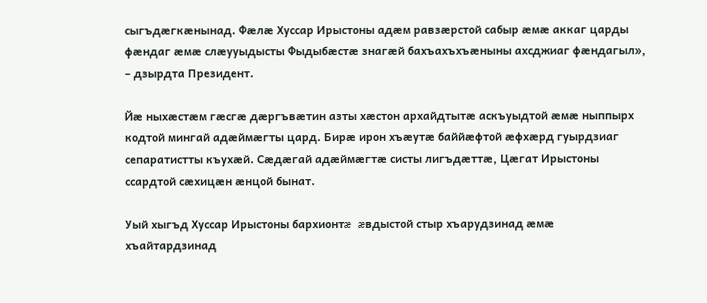сыгъдæгкæнынад. Фæлæ Хуссар Ирыстоны адæм равзæрстой сабыр æмæ аккаг царды фæндаг æмæ слæууыдысты Фыдыбæстæ знагæй бахъахъхъæныны ахсджиаг фæндагыл», – дзырдта Президент.

Йæ ныхæстæм гæсгæ дæргъвæтин азты хæстон архайдтытæ аскъуыдтой æмæ ныппырх кодтой мингай адæймæгты цард. Бирæ ирон хъæутæ баййæфтой æфхæрд гуырдзиаг сепаратистты къухæй. Сæдæгай адæймæгтæ систы лигъдæттæ, Цæгат Ирыстоны ссардтой сæхицæн æнцой бынат.

Уый хыгъд Хуссар Ирыстоны бархионтæ æвдыстой стыр хъарудзинад æмæ хъайтардзинад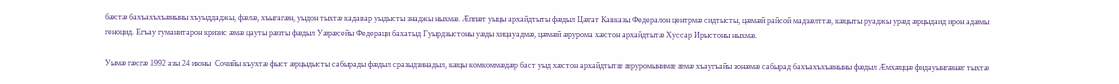бæстæ бахъахъхъæныны хъуыддаджы, фæлæ, хъыгагæн, уыдон тыхтæ кадавар уыдысты знаджы ныхмæ. Æппæт уыцы архайдтыты фæдыл Цæгат Кавказы Федералон центрмæ сидтысты, цæмæй райсой мадзæлттæ, кæцыты руаджы урæд æрцыдаид ирон адæмы геноцид. Егъау гуманитарон кризис æмæ цауты рæзты фæдыл Уæрæсейы Федераци бахатыд Гуырдзыстоны уæды хицауадмæ, цæмæй æрурома хæстон архайдтытæ Хуссар Ирыстоны ныхмæ.

Уымæ гæсгæ 1992 азы 24 июны  Сочийы къухтæ фыст æрцыдысты сабырады фæдыл сразыдзинадыл, кæцы комкоммæдæр баст уыд хæстон архайдтытæ æруромынимæ æмæ хъаугъайы зонæмæ сабырад бахъахъхъæныны фæдыл Æмхæццæ фидауынгæнæг тыхтæ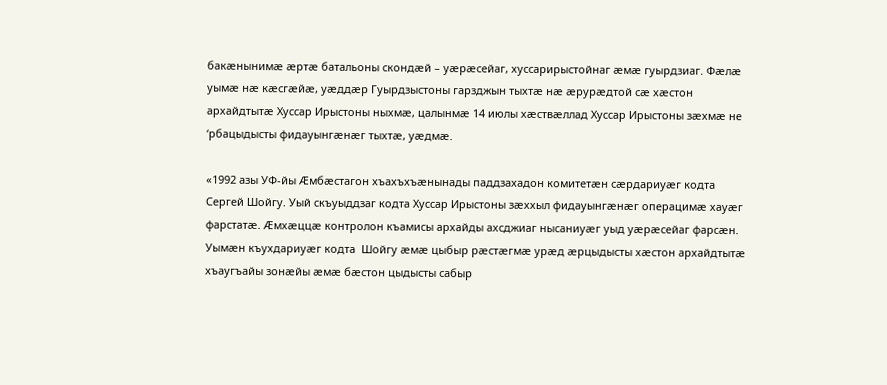бакæнынимæ æртæ батальоны скондæй – уæрæсейаг, хуссарирыстойнаг æмæ гуырдзиаг. Фæлæ уымæ нæ кæсгæйæ, уæддæр Гуырдзыстоны гарзджын тыхтæ нæ æрурæдтой сæ хæстон архайдтытæ Хуссар Ирыстоны ныхмæ, цалынмæ 14 июлы хæствæллад Хуссар Ирыстоны зæхмæ не ‘рбацыдысты фидауынгæнæг тыхтæ, уæдмæ.

«1992 азы УФ-йы Æмбæстагон хъахъхъæнынады паддзахадон комитетæн сæрдариуæг кодта Сергей Шойгу. Уый скъуыддзаг кодта Хуссар Ирыстоны зæххыл фидауынгæнæг операцимæ хауæг фарстатæ. Æмхæццæ контролон къамисы архайды ахсджиаг нысаниуæг уыд уæрæсейаг фарсæн. Уымæн къухдариуæг кодта  Шойгу æмæ цыбыр рæстæгмæ урæд æрцыдысты хæстон архайдтытæ хъаугъайы зонæйы æмæ бæстон цыдысты сабыр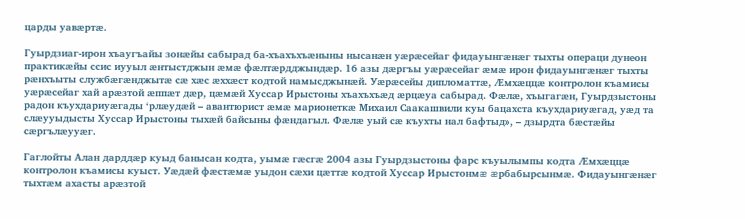царды уавæртæ.

Гуырдзиаг-ирон хъаугъайы зонæйы сабырад ба-хъахъхъæныны нысанæн уæрæсейаг фидауынгæнæг тыхты операци дунеон практикæйы ссис иууыл æнтыстджын æмæ фæлтæрдджындæр. 16 азы дæргъы уæрæсейаг æмæ ирон фидауынгæнæг тыхты рæнхъыты службæгæнджытæ сæ хæс æххæст кодтой намысджынæй. Уæрæсейы дипломаттæ, Æмхæццæ контролон къамисы уæрæсейаг хай арæзтой æппæт дæр, цæмæй Хуссар Ирыстоны хъахъхъæд æрцæуа сабырад. Фæлæ, хъыгагæн, Гуырдзыстоны радон къухдариуæгады ‘рлæудæй – авантюрист æмæ марионеткæ Михаил Саакашвили куы бацахста къухдариуæгад, уæд та слæууыдысты Хуссар Ирыстоны тыхæй байсыны фæндагыл. Фæлæ уый сæ къухты нал бафтыд», – дзырдта бæстæйы сæргълæууæг.

Гаглойты Алан дарддæр куыд банысан кодта, уымæ гæсгæ 2004 азы Гуырдзыстоны фарс къуылымпы кодта Æмхæццæ контролон къамисы куыст. Уæдæй фæстæмæ уыдон сæхи цæттæ кодтой Хуссар Ирыстонмæ æрбабырсынмæ. Фидауынгæнæг тыхтæм ахасты арæзтой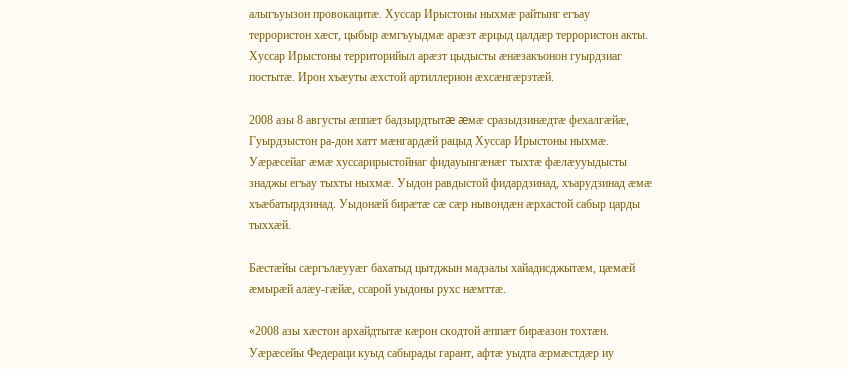алыгъуызон провокацитæ. Хуссар Ирыстоны ныхмæ райтынг егъау террористон хæст, цыбыр æмгъуыдмæ арæзт æрцыд цалдæр террористон акты. Хуссар Ирыстоны территорийыл арæзт цыдысты æнæзакъонон гуырдзиаг постытæ. Ирон хъæуты æхстой артиллерион æхсæнгæрзтæй.

2008 азы 8 августы æппæт бадзырдтытæ æмæ сразыдзинæдтæ фехалгæйæ, Гуырдзыстон ра-дон хатт мæнгардæй рацыд Хуссар Ирыстоны ныхмæ. Уæрæсейаг æмæ хуссарирыстойнаг фидауынгæнæг тыхтæ фæлæууыдысты знаджы егъау тыхты ныхмæ. Уыдон равдыстой фидардзинад, хъарудзинад æмæ хъæбатырдзинад. Уыдонæй бирæтæ сæ сæр нывондæн æрхастой сабыр царды тыххæй.

Бæстæйы сæргълæууæг бахатыд цытджын мадзалы хайадисджытæм, цæмæй æмырæй алæу-гæйæ, ссарой уыдоны рухс нæмттæ.

«2008 азы хæстон архайдтытæ кæрон скодтой æппæт бирæазон тохтæн. Уæрæсейы Федераци куыд сабырады гарант, афтæ уыдта æрмæстдæр иу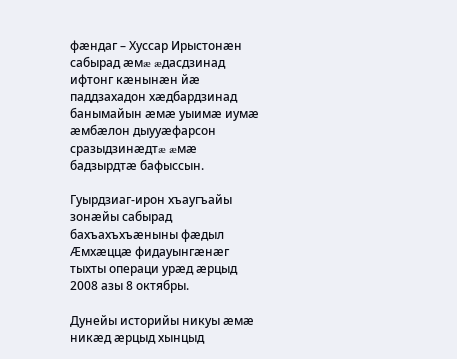фæндаг – Хуссар Ирыстонæн сабырад æмæ æдасдзинад ифтонг кæнынæн йæ паддзахадон хæдбардзинад банымайын æмæ уыимæ иумæ æмбæлон дыууæфарсон сразыдзинæдтæ æмæ бадзырдтæ бафыссын.

Гуырдзиаг-ирон хъаугъайы зонæйы сабырад бахъахъхъæныны фæдыл Æмхæццæ фидауынгæнæг тыхты операци урæд æрцыд 2008 азы 8 октябры.

Дунейы историйы никуы æмæ никæд æрцыд хынцыд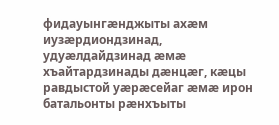фидауынгæнджыты ахæм иузæрдиондзинад, удуæлдайдзинад æмæ хъайтардзинады дæнцæг, кæцы равдыстой уæрæсейаг æмæ ирон батальонты рæнхъыты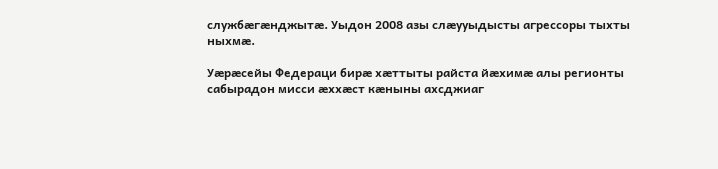службæгæнджытæ. Уыдон 2008 азы слæууыдысты агрессоры тыхты ныхмæ.

Уæрæсейы Федераци бирæ хæттыты райста йæхимæ алы регионты сабырадон мисси æххæст кæныны ахсджиаг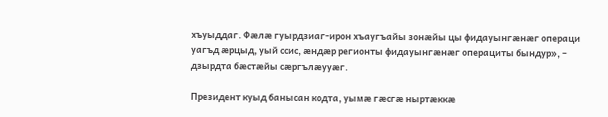хъуыддаг. Фæлæ гуырдзиаг-ирон хъаугъайы зонæйы цы фидауынгæнæг операци уагъд æрцыд, уый ссис, æндæр регионты фидауынгæнæг операциты бындур», – дзырдта бæстæйы сæргълæууæг.

Президент куыд банысан кодта, уымæ гæсгæ ныртæккæ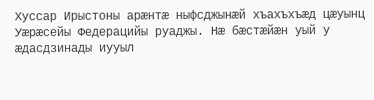Хуссар Ирыстоны арæнтæ ныфсджынæй хъахъхъæд цæуынц Уæрæсейы Федерацийы руаджы. Нæ бæстæйæн уый у æдасдзинады иууыл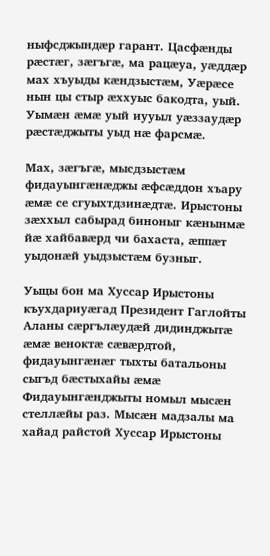ныфсджындæр гарант. Цасфæнды рæстæг, зæгъгæ, ма рацæуа, уæддæр мах хъуыды кæндзыстæм, Уæрæсе нын цы стыр æххуыс бакодта, уый. Уымæн æмæ уый иууыл уæззаудæр рæстæджыты уыд нæ фарсмæ.

Мах, зæгъгæ, мысдзыстæм фидауынгæнæджы æфсæддон хъару æмæ се сгуыхтдзинæдтæ. Ирыстоны зæххыл сабырад биноныг кæнынмæ йæ хайбавæрд чи бахаста, æппæт уыдонæй уыдзыстæм бузныг.

Уыцы бон ма Хуссар Ирыстоны къухдариуæгад Президент Гаглойты Аланы сæргълæудæй дидинджытæ æмæ веноктæ сæвæрдтой, фидауынгæнæг тыхты батальоны сыгъд бæстыхайы æмæ Фидауынгæнджыты номыл мысæн стеллæйы раз. Мысæн мадзалы ма хайад райстой Хуссар Ирыстоны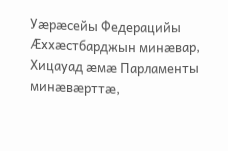Уæрæсейы Федерацийы Æххæстбарджын минæвар, Хицауад æмæ Парламенты минæвæрттæ,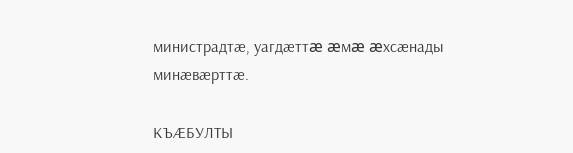министрадтæ, уагдæттæ æмæ æхсæнады минæвæрттæ.

КЪÆБУЛТЫ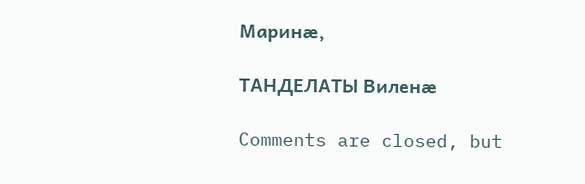Маринæ,

ТАНДЕЛАТЫ Виленæ

Comments are closed, but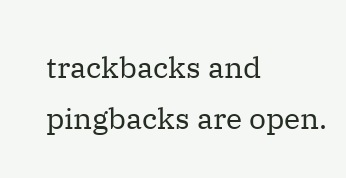trackbacks and pingbacks are open.